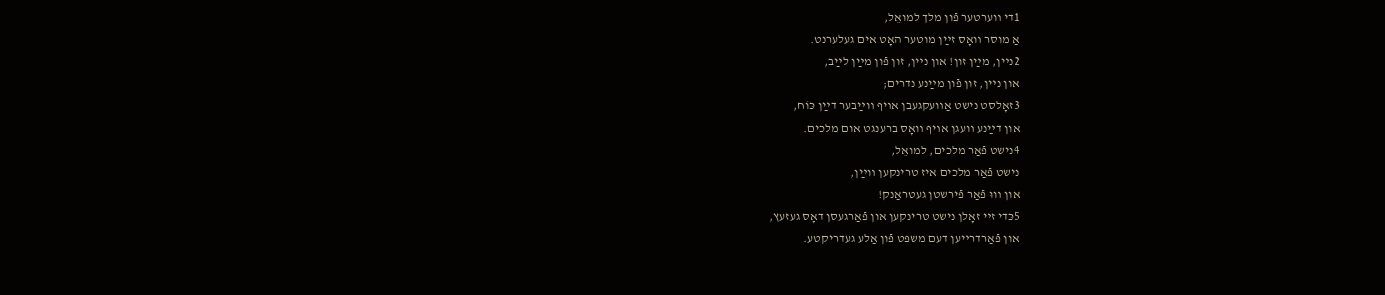1די װערטער פֿון מלך למואֵל,
אַ מוסר װאָס זײַן מוטער האָט אים געלערנט.
2נײן, מײַן זון! און נײן, זון פֿון מײַן לײַב,
און נײן, זון פֿון מײַנע נדרים;
3זאָלסט נישט אַװעקגעבן אױף װײַבער דײַן כּוֹח,
און דײַנע װעגן אױף װאָס ברענגט אום מלכים.
4נישט פֿאַר מלכים, למואֵל,
נישט פֿאַר מלכים איז טרינקען װײַן,
און װוּ פֿאַר פֿירשטן געטראַנק!
5כּדי זײ זאָלן נישט טרינקען און פֿאַרגעסן דאָס געזעץ,
און פֿאַרדרײען דעם משפּט פֿון אַלע געדריקטע.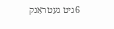6גיט געטראַנק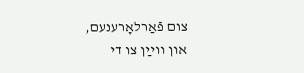צום פֿאַרלאָרענעם,
און װײַן צו די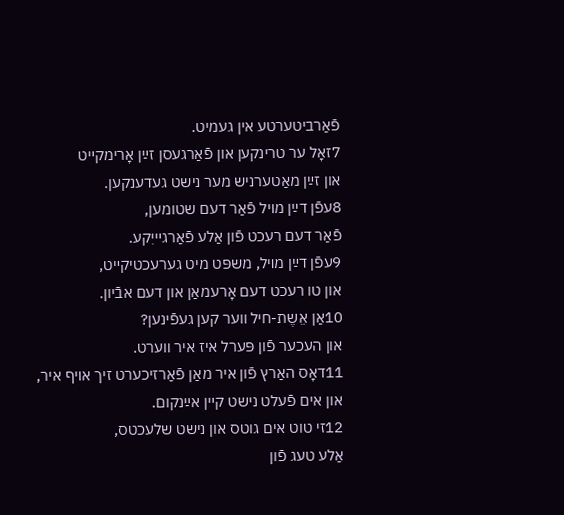פֿאַרביטערטע אין געמיט.
7זאָל ער טרינקען און פֿאַרגעסן זײַן אָרימקײט
און זײַן מאַטערניש מער נישט געדענקען.
8עפֿן דײַן מױל פֿאַר דעם שטומען,
פֿאַר דעם רעכט פֿון אַלע פֿאַרגײיִקע.
9עפֿן דײַן מױל, משפּט מיט גערעכטיקײט,
און טו רעכט דעם אָרעמאַן און דעם אבֿיון.
10אַן אֵשֶת-חיל װער קען געפֿינען?
און העכער פֿון פּערל איז איר װערט.
11דאָס האַרץ פֿון איר מאַן פֿאַרזיכערט זיך אױף איר,
און אים פֿעלט נישט קײן אײַנקום.
12זי טוט אים גוטס און נישט שלעכטס,
אַלע טעג פֿון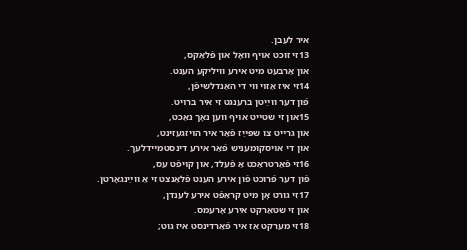איר לעבן.
13זי זוכט אױף װאָל און פֿלאַקס,
און אַרבעט מיט אירע װיליקע הענט.
14זי איז אַזױ װי די האַנדלשיפֿן,
פֿון דער װײַטן ברענגט זי איר ברױט.
15און זי שטײט אױף װען נאָך נאַכט,
און גרײט צו שפּײַז פֿאַר איר הױזגעזינט,
און די אױסקומעניש פֿאַר אירע דינסטמײדלעך.
16זי פֿאַרטראַכט אַ פֿעלד, און קױפֿט עס,
פֿון דער פֿרוכט פֿון אירע הענט פֿלאַנצט זי אַ װײַנגאָרטן.
17זי גורט אָן מיט קראַפֿט אירע לענדן,
און זי שטאַרקט אירע אָרעמס.
18זי מערקט אַז איר פֿאַרדינסט איז גוט;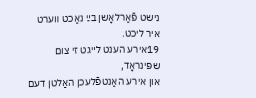נישט פֿאַרלאָשן בײַ נאַכט װערט איר ליכט.
19אירע הענט לײגט זי צום שפּינראָד,
און אירע האַנטפֿלעכן האַלטן דעם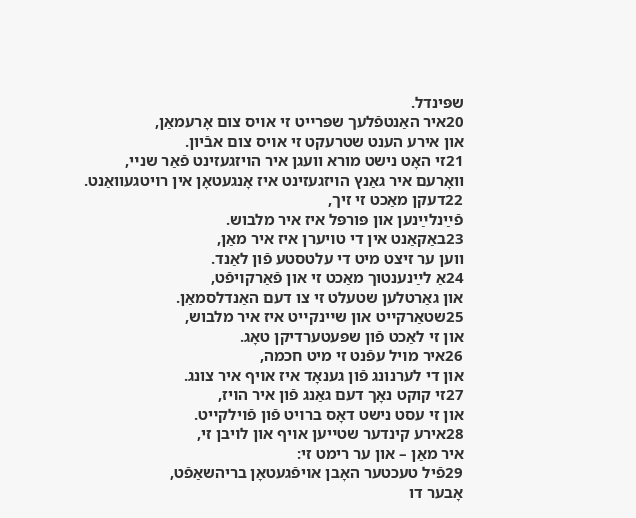שפּינדל.
20איר האַנטפֿלעך שפּרײט זי אױס צום אָרעמאַן,
און אירע הענט שטרעקט זי אױס צום אבֿיון.
21זי האָט נישט מורא װעגן איר הױזגעזינט פֿאַר שנײ,
װאָרעם איר גאַנץ הױזגעזינט איז אָנגעטאָן אין רױטגעװאַנט.
22דעקן מאַכט זי זיך,
פֿײַנלײַנען און פּורפּל איז איר מלבוש.
23באַקאַנט אין די טױערן איז איר מאַן,
װען ער זיצט מיט די עלטסטע פֿון לאַנד.
24אַ לײַנענטוך מאַכט זי און פֿאַרקױפֿט,
און גאַרטלען שטעלט זי צו דעם האַנדלסמאַן.
25שטאַרקײט און שײנקײט איז איר מלבוש,
און זי לאַכט פֿון שפּעטערדיקן טאָג.
26איר מױל עפֿנט זי מיט חכמה,
און די לערנונג פֿון גענאָד איז אױף איר צונג.
27זי קוקט נאָך דעם גאַנג פֿון איר הױז,
און זי עסט נישט דאָס ברױט פֿון פֿױלקײט.
28אירע קינדער שטײען אױף און לױבן זי,
איר מאַן – און ער רימט זי:
29פֿיל טעכטער האָבן אױפֿגעטאָן בריהשאַפֿט,
אָבער דו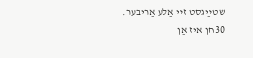שטײַגסט זײ אַלע אַריבער.
30חן איז אַן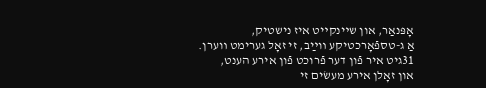אָפּנאַר, און שײנקײט איז נישטיק,
אַ ג-טספֿאָרכטיקע װײַב, זי זאָל גערימט װערן.
31גיט איר פֿון דער פֿרוכט פֿון אירע הענט,
און זאָלן אירע מעשׂים זי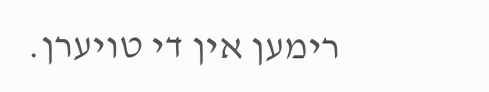רימען אין די טױערן.